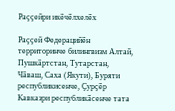Раҫҫейри икӗчӗлхелӗх

Раҫҫей Федерацийӗн территоринче билингвизм Алтай, Пушкӑртстан, Тутарстан, Чӑваш, Саха (Якути), Буряти республикисенче, Ҫурҫӗр Кавказри республикӑсенче тата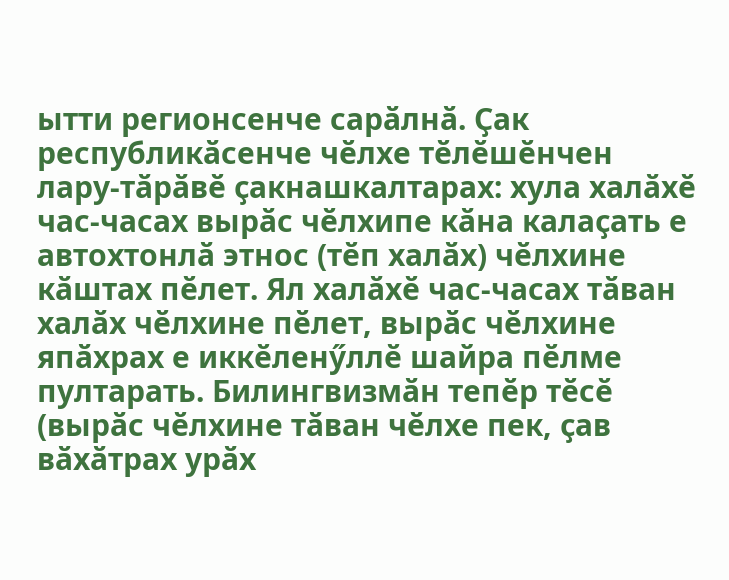ытти регионсенче сарӑлнӑ. Ҫак республикӑсенче чӗлхе тӗлӗшӗнчен лару-тӑрӑвӗ ҫакнашкалтарах: хула халӑхӗ час-часах вырӑс чӗлхипе кӑна калаҫать е автохтонлӑ этнос (тӗп халӑх) чӗлхине кӑштах пӗлет. Ял халӑхӗ час-часах тӑван халӑх чӗлхине пӗлет, вырӑс чӗлхине япӑхрах е иккӗленӳллӗ шайра пӗлме пултарать. Билингвизмӑн тепӗр тӗсӗ (вырӑс чӗлхине тӑван чӗлхе пек, ҫав вӑхӑтрах урӑх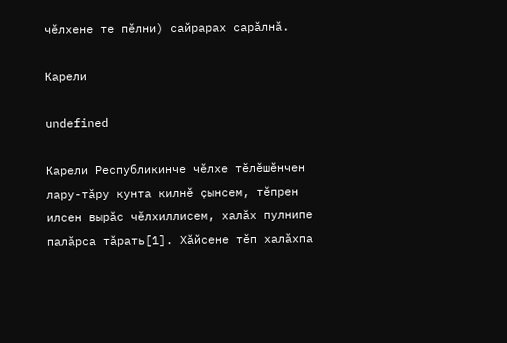чӗлхене те пӗлни) сайрарах сарӑлнӑ.

Карели

undefined

Карели Республикинче чӗлхе тӗлӗшӗнчен лару-тӑру кунта килнӗ ҫынсем, тӗпрен илсен вырӑс чӗлхиллисем, халӑх пулнипе палӑрса тӑрать[1]. Хӑйсене тӗп халӑхпа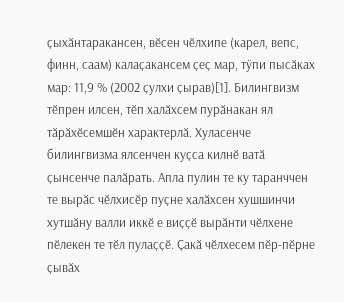ҫыхӑнтаракансен, вӗсен чӗлхипе (карел, вепс, финн, саам) калаҫакансем ҫеҫ мар, тӳпи пысӑках мар: 11,9 % (2002 ҫулхи ҫырав)[1]. Билингвизм тӗпрен илсен, тӗп халӑхсем пурӑнакан ял тӑрӑхӗсемшӗн характерлӑ. Хуласенче билингвизма ялсенчен куҫса килнӗ ватӑ ҫынсенче палӑрать. Апла пулин те ку таранччен те вырӑс чӗлхисӗр пуҫне халӑхсен хушшинчи хутшӑну валли иккӗ е виҫҫӗ вырӑнти чӗлхене пӗлекен те тӗл пулаҫҫӗ. Ҫакӑ чӗлхесем пӗр-пӗрне ҫывӑх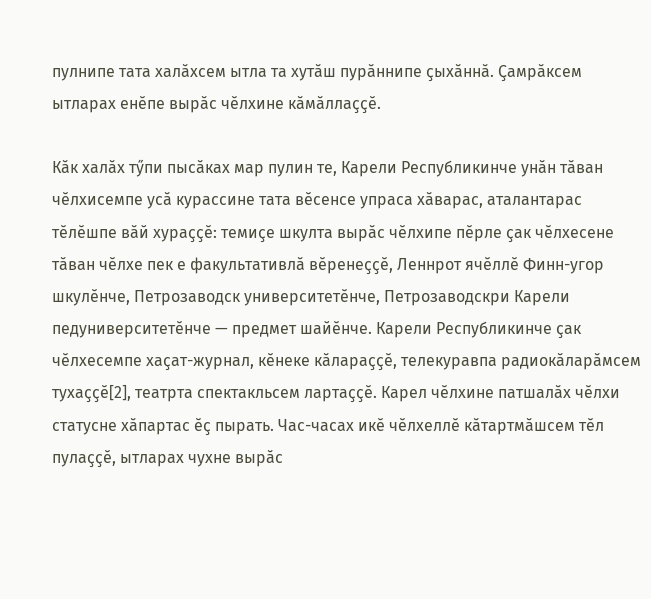пулнипе тата халӑхсем ытла та хутӑш пурӑннипе ҫыхӑннӑ. Ҫамрӑксем ытларах енӗпе вырӑс чӗлхине кӑмӑллаҫҫӗ.

Кӑк халӑх тӳпи пысӑках мар пулин те, Карели Республикинче унӑн тӑван чӗлхисемпе усӑ курассине тата вӗсенсе упраса хӑварас, аталантарас тӗлӗшпе вӑй хураҫҫӗ: темиҫе шкулта вырӑс чӗлхипе пӗрле ҫак чӗлхесене тӑван чӗлхе пек е факультативлӑ вӗренеҫҫӗ, Леннрот ячӗллӗ Финн-угор шкулӗнче, Петрозаводск университетӗнче, Петрозаводскри Карели педуниверситетӗнче — предмет шайӗнче. Карели Республикинче ҫак чӗлхесемпе хаҫат-журнал, кӗнеке кӑлараҫҫӗ, телекуравпа радиокӑларӑмсем тухаҫҫӗ[2], театрта спектакльсем лартаҫҫӗ. Карел чӗлхине патшалӑх чӗлхи статусне хӑпартас ӗҫ пырать. Час-часах икӗ чӗлхеллӗ кӑтартмӑшсем тӗл пулаҫҫӗ, ытларах чухне вырӑс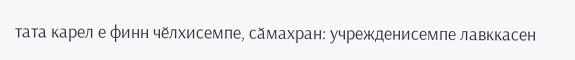тата карел е финн чӗлхисемпе, сӑмахран: учрежденисемпе лавккасен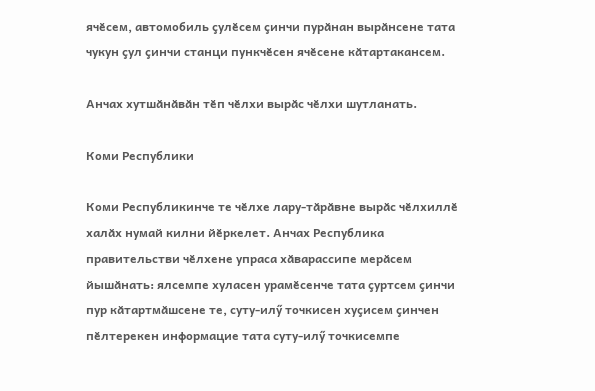ячӗсем, автомобиль ҫулӗсем ҫинчи пурӑнан вырӑнсене тата чукун ҫул ҫинчи станци пункчӗсен ячӗсене кӑтартакансем.

Анчах хутшӑнӑвӑн тӗп чӗлхи вырӑс чӗлхи шутланать.

Коми Республики

Коми Республикинче те чӗлхе лару-тӑрӑвне вырӑс чӗлхиллӗ халӑх нумай килни йӗркелет. Анчах Республика правительстви чӗлхене упраса хӑварассипе мерӑсем йышӑнать: ялсемпе хуласен урамӗсенче тата ҫуртсем ҫинчи пур кӑтартмӑшсене те, суту-илӳ точкисен хуҫисем ҫинчен пӗлтерекен информацие тата суту-илӳ точкисемпе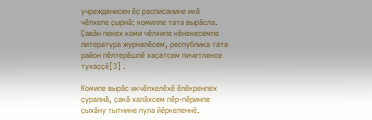учрежденисен ӗҫ расписанине икӗ чӗлхепе ҫырнӑ: комилле тата вырӑсла. Ҫавӑн пекех коми чӗлхипе кӗнекесемпе литература журналӗсем, республика тата район пӗлтерӗшлӗ хаҫатсем пичетленсе тухаҫҫӗ[3] .

Комипе вырӑс икчӗлхелӗхӗ ӗлӗкренпех ҫуралнӑ, ҫакӑ халӑхсем пӗр-пӗринпе ҫыхӑну тытнине пула йӗркеленнӗ.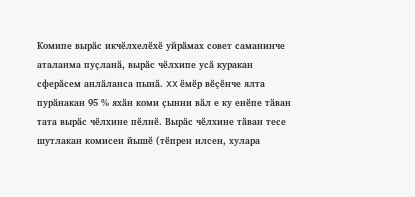Комипе вырӑс икчӗлхелӗхӗ уйрӑмах совет саманинче аталанма пуҫланӑ, вырӑс чӗлхипе усӑ куракан сферӑсем анлӑланса пынӑ. XX ӗмӗр вӗҫӗнче ялта пурӑнакан 95 % яхӑн коми ҫынни вӑл е ку енӗпе тӑван тата вырӑс чӗлхине пӗлнӗ. Вырӑс чӗлхине тӑван тесе шутлакан комисен йышӗ (тӗпрен илсен, хулара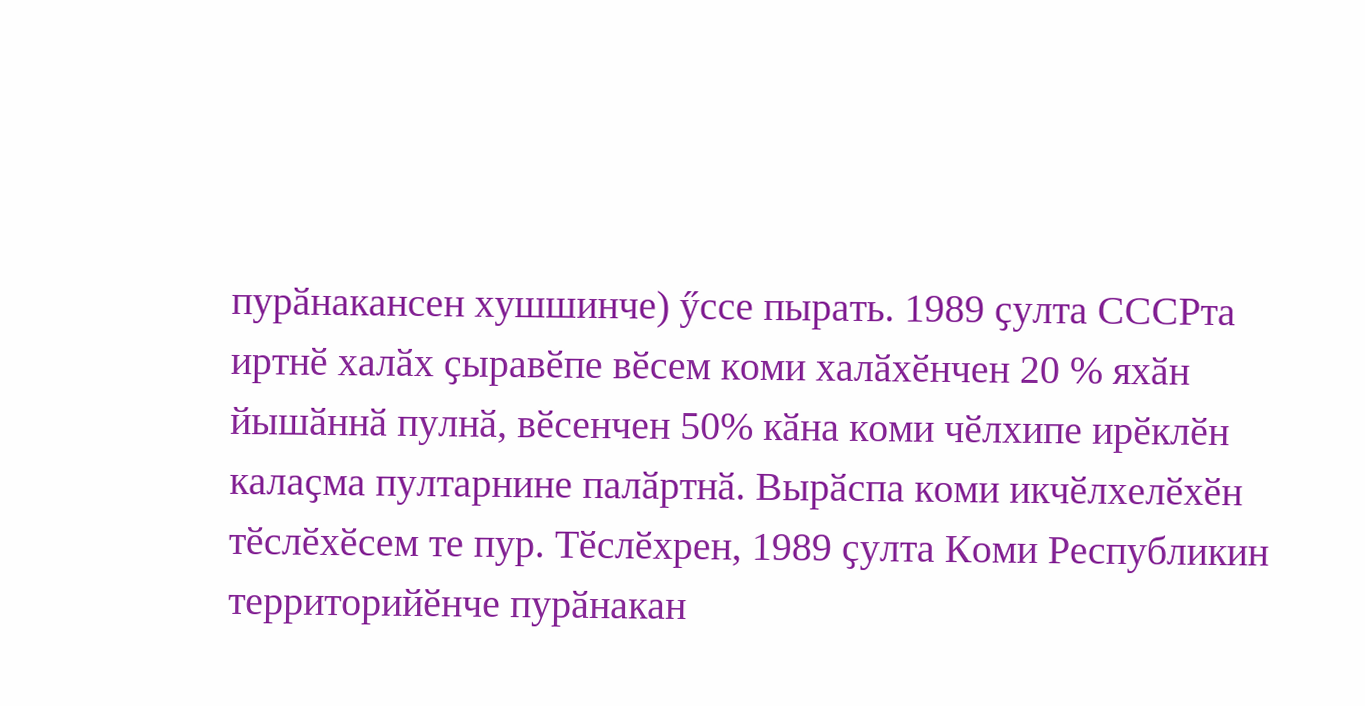пурӑнакансен хушшинче) ӳссе пырать. 1989 ҫулта СССРта иртнӗ халӑх ҫыравӗпе вӗсем коми халӑхӗнчен 20 % яхӑн йышӑннӑ пулнӑ, вӗсенчен 50% кӑна коми чӗлхипе ирӗклӗн калаҫма пултарнине палӑртнӑ. Вырӑспа коми икчӗлхелӗхӗн тӗслӗхӗсем те пур. Тӗслӗхрен, 1989 ҫулта Коми Республикин территорийӗнче пурӑнакан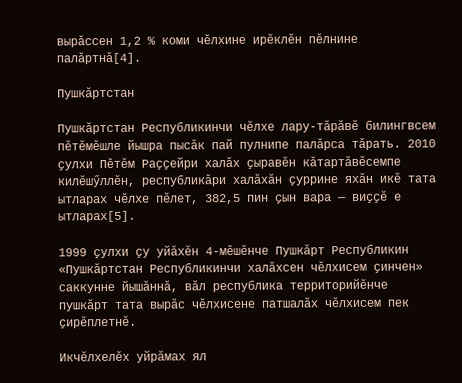вырӑссен 1,2 % коми чӗлхине ирӗклӗн пӗлнине палӑртнӑ[4].

Пушкӑртстан

Пушкӑртстан Республикинчи чӗлхе лару-тӑрӑвӗ билингвсем пӗтӗмӗшле йышра пысӑк пай пулнипе палӑрса тӑрать. 2010 ҫулхи Пӗтӗм Раҫҫейри халӑх ҫыравӗн кӑтартӑвӗсемпе килӗшӳллӗн, республикӑри халӑхӑн ҫуррине яхӑн икӗ тата ытларах чӗлхе пӗлет, 382,5 пин ҫын вара — виҫҫӗ е ытларах[5].

1999 ҫулхи ҫу уйӑхӗн 4-мӗшӗнче Пушкӑрт Республикин «Пушкӑртстан Республикинчи халӑхсен чӗлхисем ҫинчен» саккунне йышӑннӑ, вӑл республика территорийӗнче пушкӑрт тата вырӑс чӗлхисене патшалӑх чӗлхисем пек ҫирӗплетнӗ.

Икчӗлхелӗх уйрӑмах ял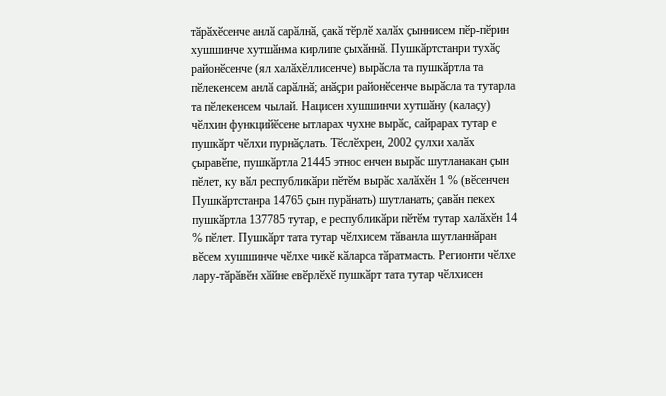тӑрӑхӗсенче анлӑ сарӑлнӑ, ҫакӑ тӗрлӗ халӑх ҫыннисем пӗр-пӗрин хушшинче хутшӑнма кирлипе ҫыхӑннӑ. Пушкӑртстанри тухӑҫ районӗсенче (ял халӑхӗллисенче) вырӑсла та пушкӑртла та пӗлекенсем анлӑ сарӑлнӑ; анӑҫри районӗсенче вырӑсла та тутарла та пӗлекенсем чылай. Нацисен хушшинчи хутшӑну (калаҫу) чӗлхин функцийӗсене ытларах чухне вырӑс, сайрарах тутар е пушкӑрт чӗлхи пурнӑҫлать. Тӗслӗхрен, 2002 ҫулхи халӑх ҫыравӗпе, пушкӑртла 21445 этнос енчен вырӑс шутланакан ҫын пӗлет, ку вӑл республикӑри пӗтӗм вырӑс халӑхӗн 1 % (вӗсенчен Пушкӑртстанра 14765 ҫын пурӑнать) шутланать; ҫавӑн пекех пушкӑртла 137785 тутар, е республикӑри пӗтӗм тутар халӑхӗн 14 % пӗлет. Пушкӑрт тата тутар чӗлхисем тӑванла шутланнӑран вӗсем хушшинче чӗлхе чикӗ кӑларса тӑратмасть. Регионти чӗлхе лару-тӑрӑвӗн хӑйне евӗрлӗхӗ пушкӑрт тата тутар чӗлхисен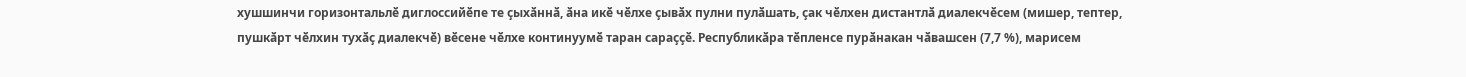хушшинчи горизонтальлӗ диглоссийӗпе те ҫыхӑннӑ, ӑна икӗ чӗлхе ҫывӑх пулни пулӑшать, ҫак чӗлхен дистантлӑ диалекчӗсем (мишер, тептер, пушкӑрт чӗлхин тухӑҫ диалекчӗ) вӗсене чӗлхе континуумӗ таран сараҫҫӗ. Республикӑра тӗпленсе пурӑнакан чӑвашсен (7,7 %), марисем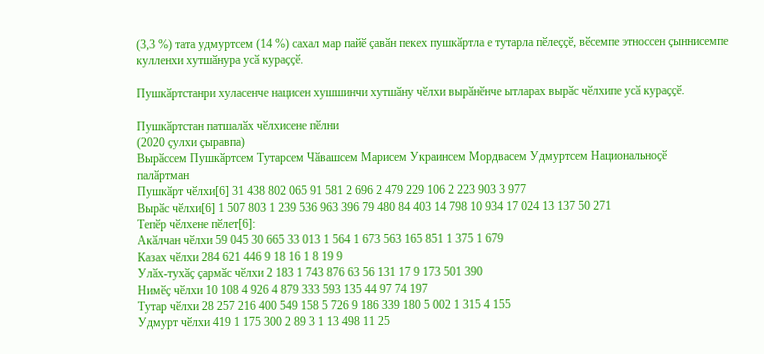(3,3 %) тата удмуртсем (14 %) сахал мар пайӗ ҫавӑн пекех пушкӑртла е тутарла пӗлеҫҫӗ, вӗсемпе этноссен ҫыннисемпе кулленхи хутшӑнура усӑ кураҫҫӗ.

Пушкӑртстанри хуласенче нацисен хушшинчи хутшӑну чӗлхи вырӑнӗнче ытларах вырӑс чӗлхипе усӑ кураҫҫӗ.

Пушкӑртстан патшалӑх чӗлхисене пӗлни
(2020 ҫулхи ҫыравпа)
Вырӑссем Пушкӑртсем Тутарсем Чӑвашсем Марисем Украинсем Мордвасем Удмуртсем Национальноҫӗ
палӑртман
Пушкӑрт чӗлхи[6] 31 438 802 065 91 581 2 696 2 479 229 106 2 223 903 3 977
Вырӑс чӗлхи[6] 1 507 803 1 239 536 963 396 79 480 84 403 14 798 10 934 17 024 13 137 50 271
Тепӗр чӗлхене пӗлет[6]:
Акӑлчан чӗлхи 59 045 30 665 33 013 1 564 1 673 563 165 851 1 375 1 679
Казах чӗлхи 284 621 446 9 18 16 1 8 19 9
Улӑх-тухӑҫ ҫармӑс чӗлхи 2 183 1 743 876 63 56 131 17 9 173 501 390
Нимӗҫ чӗлхи 10 108 4 926 4 879 333 593 135 44 97 74 197
Тутар чӗлхи 28 257 216 400 549 158 5 726 9 186 339 180 5 002 1 315 4 155
Удмурт чӗлхи 419 1 175 300 2 89 3 1 13 498 11 25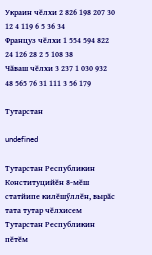Украин чӗлхи 2 826 198 207 30 12 4 119 6 5 36 34
Француз чӗлхи 1 554 594 822 24 126 28 2 5 108 38
Чӑваш чӗлхи 3 237 1 030 932 48 565 76 31 111 3 56 179

Тутарстан

undefined

Тутарстан Республикин Конституцийӗн 8-мӗш статйипе килӗшӳллӗн, вырӑс тата тутар чӗлхисем Тутарстан Республикин пӗтӗм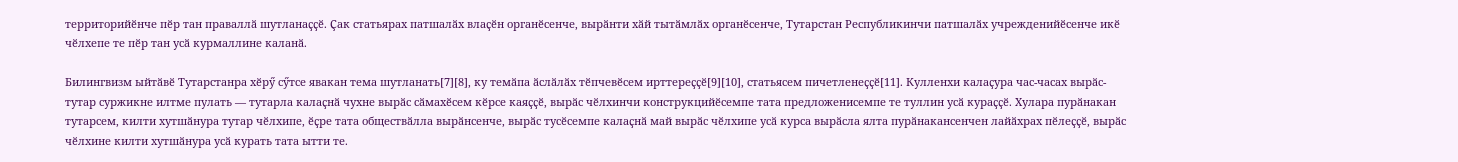территорийӗнче пӗр тан праваллӑ шутланаҫҫӗ. Ҫак статьярах патшалӑх влаҫӗн органӗсенче, вырӑнти хӑй тытӑмлӑх органӗсенче, Тутарстан Республикинчи патшалӑх учрежденийӗсенче икӗ чӗлхепе те пӗр тан усӑ курмаллине каланӑ.

Билингвизм ыйтӑвӗ Тутарстанра хӗрӳ сӳтсе явакан тема шутланать[7][8], ку темӑпа ӑслӑлӑх тӗпчевӗсем ирттереҫҫӗ[9][10], статьясем пичетленеҫҫӗ[11]. Кулленхи калаҫура час-часах вырӑс-тутар суржикне илтме пулать — тутарла калаҫнӑ чухне вырӑс сӑмахӗсем кӗрсе каяҫҫӗ, вырӑс чӗлхинчи конструкцийӗсемпе тата предложенисемпе те туллин усӑ кураҫҫӗ. Хулара пурӑнакан тутарсем, килти хутшӑнура тутар чӗлхипе, ӗҫре тата обществӑлла вырӑнсенче, вырӑс тусӗсемпе калаҫнӑ май вырӑс чӗлхипе усӑ курса вырӑсла ялта пурӑнакансенчен лайӑхрах пӗлеҫҫӗ, вырӑс чӗлхине килти хутшӑнура усӑ курать тата ытти те.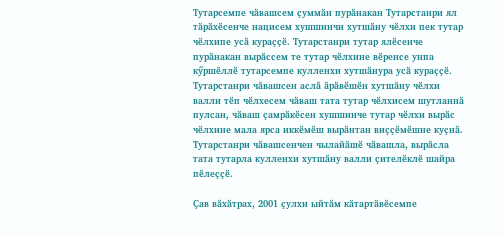Тутарсемпе чӑвашсем ҫуммӑн пурӑнакан Тутарстанри ял тӑрӑхӗсенче нацисем хушшинчи хутшӑну чӗлхи пек тутар чӗлхипе усӑ кураҫҫӗ. Тутарстанри тутар ялӗсенче пурӑнакан вырӑссем те тутар чӗлхине вӗренсе унпа кӳршӗллӗ тутарсемпе кулленхи хутшӑнура усӑ кураҫҫӗ. Тутарстанри чӑвашсен аслӑ ӑрӑвӗшӗн хутшӑну чӗлхи валли тӗп чӗлхесем чӑваш тата тутар чӗлхисем шутланнӑ пулсан, чӑваш ҫамрӑкӗсен хушшинче тутар чӗлхи вырӑс чӗлхине мала ярса иккӗмӗш вырӑнтан виҫҫӗмӗшне куҫнӑ. Тутарстанри чӑвашсенчен чылайӑшӗ чӑвашла, вырӑсла тата тутарла кулленхи хутшӑну валли ҫителӗклӗ шайра пӗлеҫҫӗ.

Ҫав вӑхӑтрах, 2001 ҫулхи ыйтӑм кӑтартӑвӗсемпе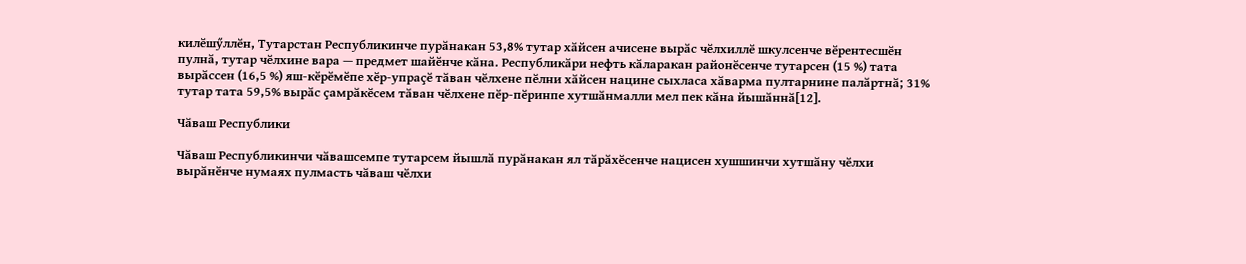килӗшӳллӗн, Тутарстан Республикинче пурӑнакан 53,8% тутар хӑйсен ачисене вырӑс чӗлхиллӗ шкулсенче вӗрентесшӗн пулнӑ, тутар чӗлхине вара — предмет шайӗнче кӑна. Республикӑри нефть кӑларакан районӗсенче тутарсен (15 %) тата вырӑссен (16,5 %) яш-кӗрӗмӗпе хӗр-упраҫӗ тӑван чӗлхене пӗлни хӑйсен нацине сыхласа хӑварма пултарнине палӑртнӑ; 31% тутар тата 59,5% вырӑс ҫамрӑкӗсем тӑван чӗлхене пӗр-пӗринпе хутшӑнмалли мел пек кӑна йышӑннӑ[12].

Чӑваш Республики

Чӑваш Республикинчи чӑвашсемпе тутарсем йышлӑ пурӑнакан ял тӑрӑхӗсенче нацисен хушшинчи хутшӑну чӗлхи вырӑнӗнче нумаях пулмасть чӑваш чӗлхи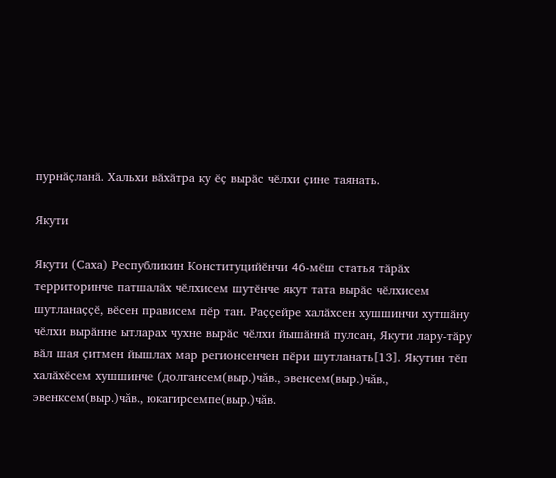пурнӑҫланӑ. Хальхи вӑхӑтра ку ӗҫ вырӑс чӗлхи ҫине таянать.

Якути

Якути (Саха) Республикин Конституцийӗнчи 46-мӗш статья тӑрӑх территоринче патшалӑх чӗлхисем шутӗнче якут тата вырӑс чӗлхисем шутланаҫҫӗ, вӗсен прависем пӗр тан. Раҫҫейре халӑхсен хушшинчи хутшӑну чӗлхи вырӑнне ытларах чухне вырӑс чӗлхи йышӑннӑ пулсан, Якути лару-тӑру вӑл шая ҫитмен йышлах мар регионсенчен пӗри шутланать[13]. Якутин тӗп халӑхӗсем хушшинче (долгансем(выр.)чăв., эвенсем(выр.)чăв., эвенксем(выр.)чăв., юкагирсемпе(выр.)чăв.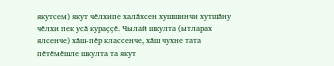якутсем) якут чӗлхипе халӑхсен хушшинчи хутшӑну чӗлхи пек усӑ кураҫҫӗ. Чылай шкулта (ытларах ялсенче) хӑш-пӗр классенче, хӑш чухне тата пӗтӗмӗшле шкулта та якут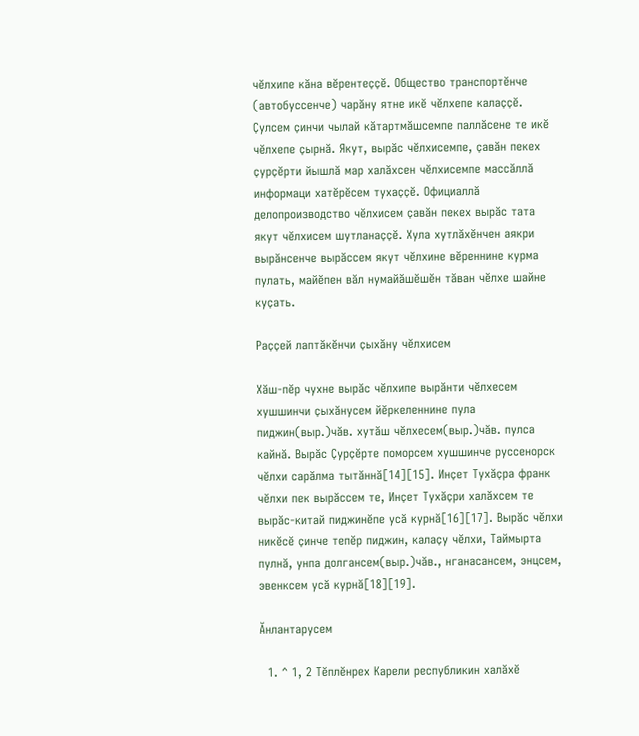чӗлхипе кӑна вӗрентеҫҫӗ. Общество транспортӗнче (автобуссенче) чарӑну ятне икӗ чӗлхепе калаҫҫӗ. Ҫулсем ҫинчи чылай кӑтартмӑшсемпе паллӑсене те икӗ чӗлхепе ҫырнӑ. Якут, вырӑс чӗлхисемпе, ҫавӑн пекех ҫурҫӗрти йышлӑ мар халӑхсен чӗлхисемпе массӑллӑ информаци хатӗрӗсем тухаҫҫӗ. Официаллӑ делопроизводство чӗлхисем ҫавӑн пекех вырӑс тата якут чӗлхисем шутланаҫҫӗ. Хула хутлӑхӗнчен аякри вырӑнсенче вырӑссем якут чӗлхине вӗреннине курма пулать, майӗпен вӑл нумайӑшӗшӗн тӑван чӗлхе шайне куҫать.

Раҫҫей лаптӑкӗнчи ҫыхӑну чӗлхисем

Хӑш-пӗр чухне вырӑс чӗлхипе вырӑнти чӗлхесем хушшинчи ҫыхӑнусем йӗркеленнине пула пиджин(выр.)чăв. хутӑш чӗлхесем(выр.)чăв. пулса кайнӑ. Вырӑс Ҫурҫӗрте поморсем хушшинче руссенорск чӗлхи сарӑлма тытӑннӑ[14][15]. Инҫет Тухӑҫра франк чӗлхи пек вырӑссем те, Инҫет Тухӑҫри халӑхсем те вырӑс-китай пиджинӗпе усӑ курнӑ[16][17]. Вырӑс чӗлхи никӗсӗ ҫинче тепӗр пиджин, калаҫу чӗлхи, Таймырта пулнӑ, унпа долгансем(выр.)чăв., нганасансем, энцсем, эвенксем усӑ курнӑ[18][19].

Ӑнлантарусем

  1. ^ 1, 2 Тӗплӗнрех Карели республикин халӑхӗ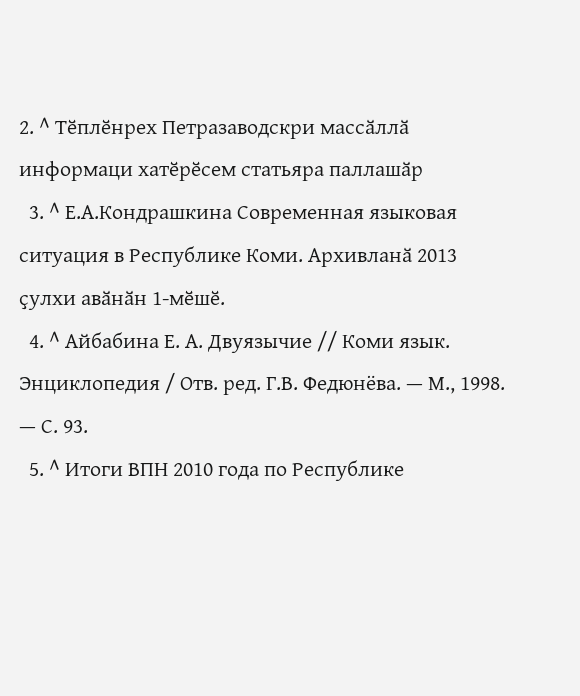2. ^ Тӗплӗнрех Петразаводскри массӑллӑ информаци хатӗрӗсем статьяра паллашӑр
  3. ^ Е.А.Кондрашкина Современная языковая ситуация в Республике Коми. Архивланӑ 2013 ҫулхи авӑнӑн 1-мӗшӗ.
  4. ^ Айбабина Е. А. Двуязычие // Коми язык. Энциклопедия / Отв. ред. Г.В. Федюнёва. — М., 1998. — С. 93.
  5. ^ Итоги ВПН 2010 года по Республике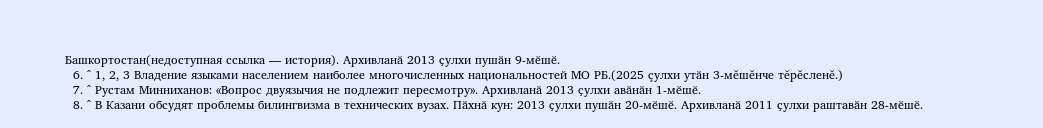Башкортостан(недоступная ссылка — история). Архивланӑ 2013 ҫулхи пушӑн 9-мӗшӗ.
  6. ^ 1, 2, 3 Владение языками населением наиболее многочисленных национальностей МО РБ.(2025 çулхи утӑн 3-мĕшĕнче тĕрĕсленĕ.)
  7. ^ Рустам Минниханов: «Вопрос двуязычия не подлежит пересмотру». Архивланӑ 2013 ҫулхи авӑнӑн 1-мӗшӗ.
  8. ^ В Казани обсудят проблемы билингвизма в технических вузах. Пӑхнӑ кун: 2013 ҫулхи пушӑн 20-мӗшӗ. Архивланӑ 2011 ҫулхи раштавӑн 28-мӗшӗ.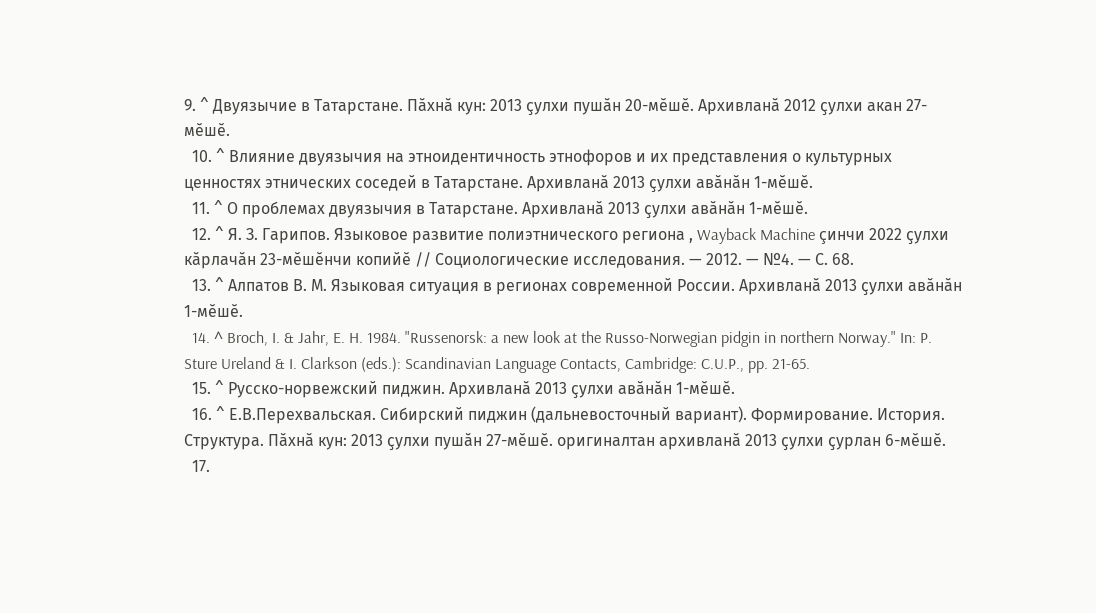9. ^ Двуязычие в Татарстане. Пӑхнӑ кун: 2013 ҫулхи пушӑн 20-мӗшӗ. Архивланӑ 2012 ҫулхи акан 27-мӗшӗ.
  10. ^ Влияние двуязычия на этноидентичность этнофоров и их представления о культурных ценностях этнических соседей в Татарстане. Архивланӑ 2013 ҫулхи авӑнӑн 1-мӗшӗ.
  11. ^ О проблемах двуязычия в Татарстане. Архивланӑ 2013 ҫулхи авӑнӑн 1-мӗшӗ.
  12. ^ Я. З. Гарипов. Языковое развитие полиэтнического региона , Wayback Machine çинчи 2022 ҫулхи кӑрлачӑн 23-мӗшӗнчи копийӗ // Социологические исследования. — 2012. — №4. — С. 68.
  13. ^ Алпатов В. М. Языковая ситуация в регионах современной России. Архивланӑ 2013 ҫулхи авӑнӑн 1-мӗшӗ.
  14. ^ Broch, I. & Jahr, E. H. 1984. "Russenorsk: a new look at the Russo-Norwegian pidgin in northern Norway." In: P. Sture Ureland & I. Clarkson (eds.): Scandinavian Language Contacts, Cambridge: C.U.P., pp. 21-65.
  15. ^ Русско-норвежский пиджин. Архивланӑ 2013 ҫулхи авӑнӑн 1-мӗшӗ.
  16. ^ Е.В.Перехвальская. Сибирский пиджин (дальневосточный вариант). Формирование. История. Структура. Пӑхнӑ кун: 2013 ҫулхи пушӑн 27-мӗшӗ. оригиналтан архивланӑ 2013 ҫулхи ҫурлан 6-мӗшӗ.
  17.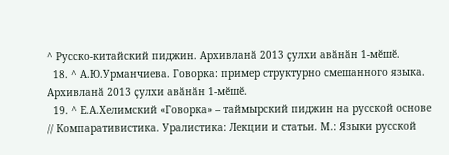^ Русско-китайский пиджин. Архивланӑ 2013 ҫулхи авӑнӑн 1-мӗшӗ.
  18. ^ А.Ю.Урманчиева. Говорка: пример структурно смешанного языка. Архивланӑ 2013 ҫулхи авӑнӑн 1-мӗшӗ.
  19. ^ Е.А.Хелимский «Говорка» – таймырский пиджин на русской основе // Компаративистика. Уралистика: Лекции и статьи. М.: Языки русской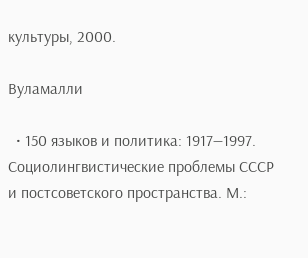культуры, 2000.

Вуламалли

  • 150 языков и политика: 1917—1997. Социолингвистические проблемы СССР и постсоветского пространства. М.: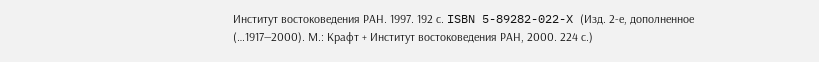Институт востоковедения РАН. 1997. 192 с. ISBN 5-89282-022-X (Изд. 2-е, дополненное (…1917—2000). М.: Крафт + Институт востоковедения РАН, 2000. 224 с.)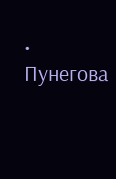• Пунегова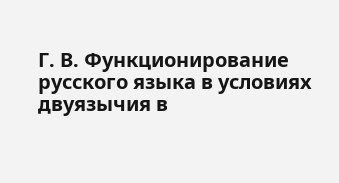Г. В. Функционирование русского языка в условиях двуязычия в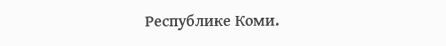Республике Коми.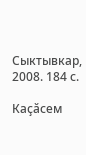Сыктывкар, 2008. 184 с.

Каҫӑсем